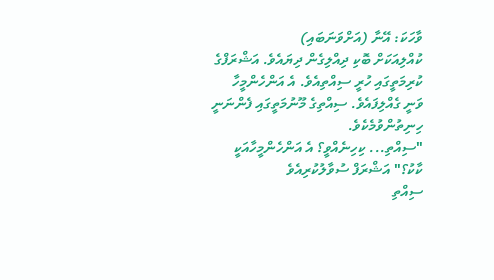ވާހަކަ: އޭނާ (އަށްވަނަބައި)
ކުއްލިއަކަށް ބޮކި ދިއްލިގެން ދިޔައެވެ. އަޝްރަފްގެ ކުރިމަތީގައި ހުރީ ސިއްތިއެވެ. އެ އަންހެންމީހާ ވަނީ ގެއްލިފައެވެ. ސިއްތިގެ މޫނުމަތީގައި ފެންނަނީ ހިނިތުންވުމެކެވެ.
"ސިއްތި... ކިހިނެއްވީ؟ އެ އަންހެންމީހާއަކީ ކާކު؟" އަޝްރަފް ސުވާލުކުރިއެވެ
ސިއްތި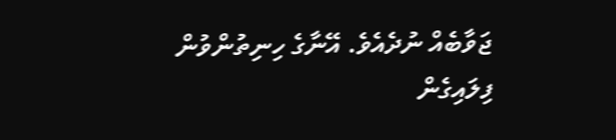ޖަވާބެއް ނުދެއެވެ. އޭނާގެ ހިނިތުންވުން ފިލައިގެން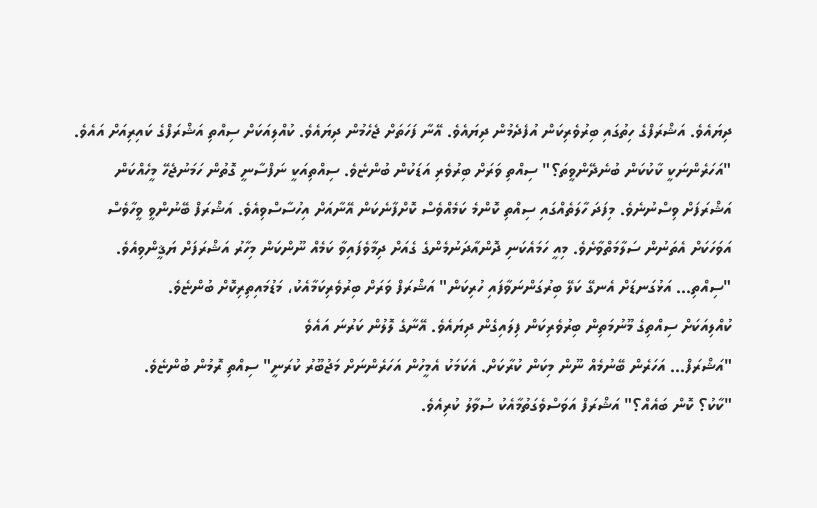ދިޔައެވެ. އަޝްރަފްގެ ހިތުގައި ބިރުވެރިކަން އުފެދެމުން ދިޔައެވެ. އޭނާ ފަހަތަށް ޖެހެމުން ދިޔައެވެ. ކުއްލިއަކަށް ސިއްތި އަޝްރަފްގެ ކައިރިއަށް އައެވެ.
"އަހަރެންނަކީ ކާކުކަން ބުނެދޭންވީތަ؟" ސިއްތި ވަރަށް ބިރުވެރި އަޑަކުން ބުންޏެވެ. ސިއްތިއަކީ ނަފްސާނީ ގޮތުން ހަމަނުޖެހޭ މީހެއްކަން އަޝްރަފަށް ވިސްނުނެވެ. މިފަދަ ހާލަތެއްގައި ސިއްތި ކޮންމެ ކަމެއްވެސް ކޮށްފާނެކަން އޭނާއަށް އިހުސާސްވިއެވެ. އަޝްރަފް ބޭނުންވީ ވީހާވެސް އަވަހަކަށް އެތަނުން ސަލާމަތްވާށެވެ. މިއީ ހަމައެކަނި ދޮންއާދަނުމެންގެ ގެއަށް ދިމާވެފައިވާ ކަމެއް ނޫންކަން މިހާރު އަޝްރަފަށް ޔަޤީންވިއެވެ.
"ސިއްތި... އަޅުގަނޑަށް އެނގޭ ކަލޭ ބިރުގަންނަވާފައި ހުރިކަން" އަޝްރަފް ވަރަށް ބިރުވެރިކަމާއެކު، މަޑުމައިތިރިކޮށް ބުންޏެވެ.
ކުއްލިއަކަށް ސިއްތިގެ މޫނުމަތިން ބިރުވެރިކަން ފިލައިގެން ދިޔައެވެ. އޭނާގެ ލޮލުން ކަރުނަ އައެވެ
"އަޝްރަފް... އަހަރެން ބޭނުމެއް ނޫން މިކަން ކުރާކަށް. އެކަމަކު އެމީހުން އަހަރެންނަށް މަޖުބޫރު ކުރަނީ" ސިއްތި ރޮމުން ބުންޏެވެ.
"ކާކު؟ ކޮން ބައެއް؟" އަޝްރަފް އަވަސްވެގަތުމާއެކު ސުވާލު ކުރިއެވެ.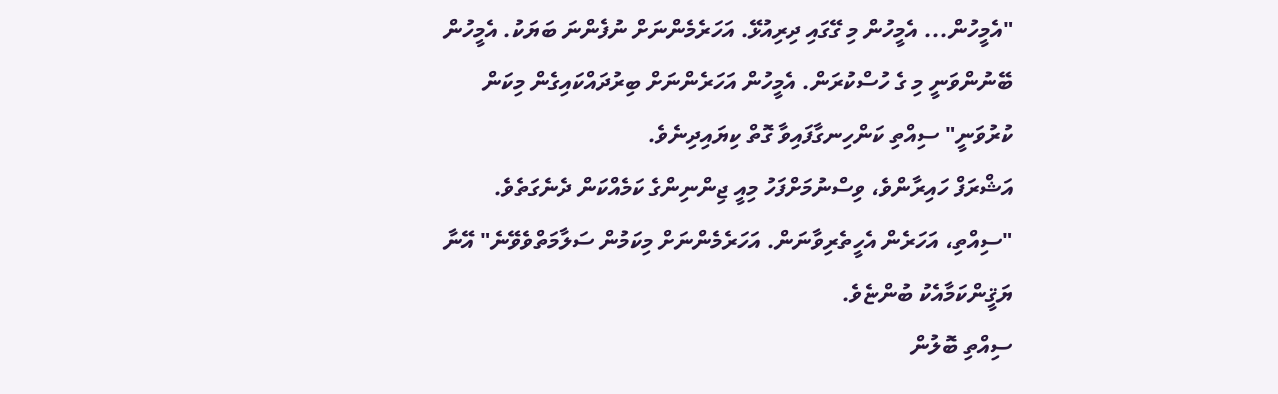"އެމީހުން... އެމީހުން މި ގޭގައި ދިރިއުޅޭ. އަހަރެމެންނަށް ނުފެންނަ ބަޔަކު. އެމީހުން ބޭނުންވަނީ މި ގެ ހުސްކުރަން. އެމީހުން އަހަރެންނަށް ބިރުދައްކައިގެން މިކަން ކުރުވަނީ" ސިއްތި ކަންހިނގާފައިވާ ގޮތް ކިޔައިދިނެވެ.
އަޝްރަފް ހައިރާންވެ، ވިސްނުމަށްފަހު މިއީ ޖިންނިންގެ ކަމެއްކަން ދެނެގަތެވެ.
"ސިއްތި، އަހަރެން އެހީތެރިވާނަން. އަހަރެމެންނަށް މިކަމުން ސަލާމަތްވެވޭނެ" އޭނާ ޔަޤީންކަމާއެކު ބުންޏެވެ.
ސިއްތި ބޮލުން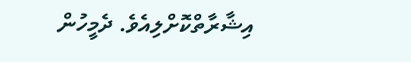އިޝާރާތްކޮށްލިއެވެ. ދެމީހުން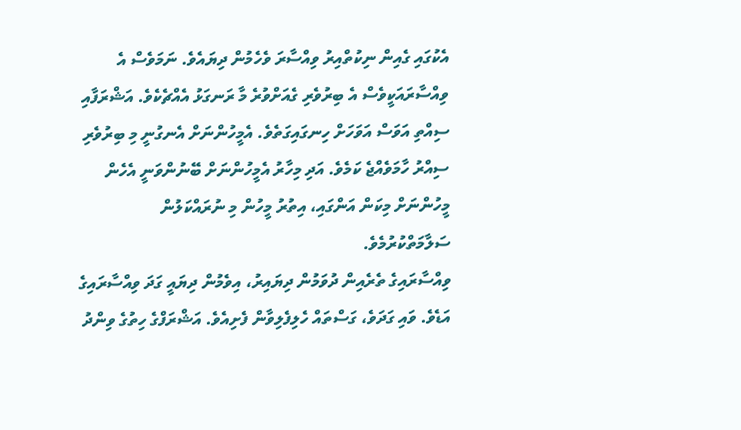އެކުގައި ގެއިން ނިކުތްއިރު ވިއްސާރަ ވެހެމުން ދިޔައެވެ. ނަމަވެސް އެ ވިއްސާރައަކީވެސް އެ ބިރުވެރި ގެއަށްވުރެ މާ ރަނގަޅު އެއްޗެކެވެ. އަޝްރަފާއި ސިއްތި އަވަސް އަވަހަށް ހިނގައިގަތެވެ. އެމީހުންނަށް އެނގުނީ މި ބިރުވެރި ސިއްރު ހާމަވެއްޖެ ކަމެވެ. އަދި މިހާރު އެމީހުންނަށް ބޭނުންވަނީ އެހެން މީހުންނަށް މިކަން އަންގައި، އިތުރު މީހުން މި ނުރައްކަލުން ސަލާމަތްކުރުމެވެ.
ވިއްސާރައިގެ ތެރެއިން ދުވަމުން ދިޔައިރު، އިވެމުން ދިޔައީ ގަދަ ވިއްސާރައިގެ އަޑެވެ. ވައި ގަދަވެ، ގަސްތައް ހެލިފެލިވާން ފެށިއެވެ. އަޝްރަފްގެ ހިތުގެ ވިންދު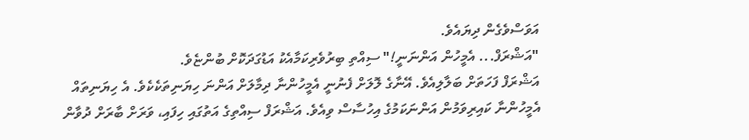އަވަސްވެގެން ދިޔައެވެ.
"އަޝްރަފް... އެމީހުން އަންނަނީ!" ސިއްތި ބިރުވެރިކަމާއެކު އަޑުގަދަކޮށް ބުންޏެވެ.
އަޝްރަފް ފަހަތަށް ބަލާލިއެވެ. އޭނާގެ ލޮލަށް ފެނުނީ އެމީހުންނާ ދިމާލަށް އަންނަ ހިޔަނިތަކެކެވެ. އެ ހިޔަނިތައް އެމީހުންނާ ކައިރިވަމުން އަންނަކަމުގެ އިހުސާސް ވިއެވެ. އަޝްރަފް ސިއްތިގެ އަތުގައި ހިފައި، ވަރަށް ބާރަށް ދުވާން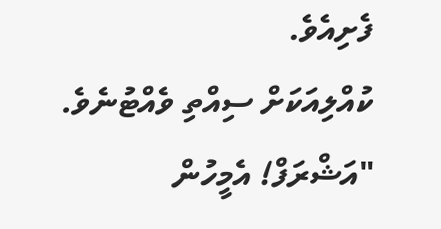ފެށިއެވެ.
ކުއްލިއަކަށް ސިއްތި ވެއްޓުނެވެ. "އަޝްރަފް! އެމީހުން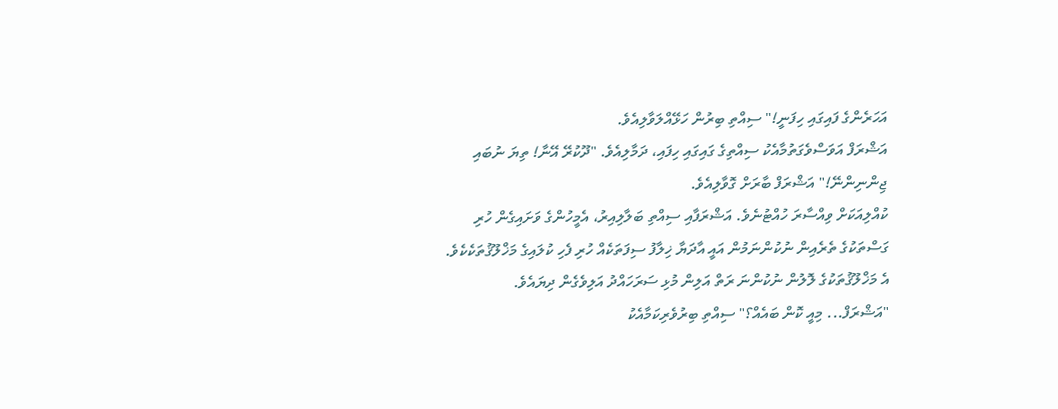އަހަރެންގެ ފައިގައި ހިފަނީ!" ސިއްތި ބިރުން ހަޅޭއްލަވާލިއެވެ.
އަޝްރަފް އަވަސްވެގަތުމާއެކު ސިއްތިގެ ގައިގައި ހިފައި، ދަމާލިއެވެ. "ދޫކުރޭ އޭނާ! ތިޔަ ނުބައި ޖިންނިންނޭ!" އަޝްރަފް ބާރަށް ގޮވާލިއެވެ.
ކުއްލިއަކަށް ވިއްސާރަ ހުއްޓުނެވެ. އަޝްރަފާއި ސިއްތި ބަލާލިއިރު، އެމީހުންގެ ވަށައިގެން ހުރި ގަސްތަކުގެ ތެރެއިން ނުކުންނަމުން އައީ އާދަޔާ ޚިލާފު ސިފަތަކެއް ހުރި ފެހި ކުލައިގެ މަޚްލޫޤުތަކެކެވެ. އެ މަޚްލޫޤުތަކުގެ ލޮލުން ނުކުންނަ ރަތް އަލިން މުޅި ސަރަހައްދު އަލިވެގެން ދިޔައެވެ.
"އަޝްރަފް... މިއީ ކޮން ބައެއް؟" ސިއްތި ބިރުވެރިކަމާއެކު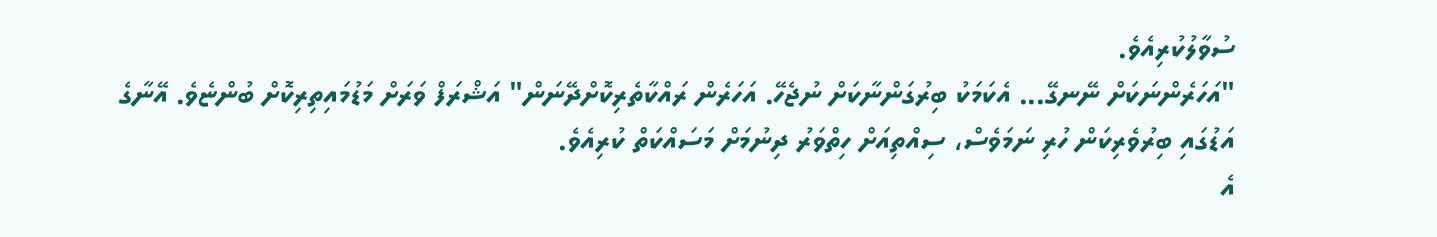ސުވާލުކުރިއެވެ.
"އަހަރެންނަކަށް ނޭނގޭ... އެކަމަކު ބިރުގަންނާކަށް ނުޖެހޭ. އަހަރެން ރައްކާތެރިކޮށްދޭނަން" އަޝްރަފް ވަރަށް މަޑުމައިތިރިކޮށް ބުންޏެވެ. އޭނާގެ އަޑުގައި ބިރުވެރިކަން ހުރި ނަމަވެސް، ސިއްތިއަށް ހިތްވަރު ދިނުމަށް މަސައްކަތް ކުރިއެވެ.
އެ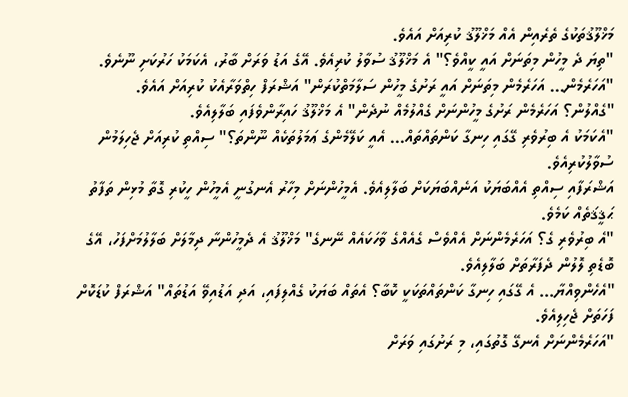މަޚްލޫޤުތަކުގެ ތެރެއިން އެއް މަޚްލޫޤު ކުރިއަށް އައެވެ.
"ތިޔަ ދެ މީހުން މިތަނަށް އައީ ކީއްވެ؟" އެ މަޚްލޫޤު ސުވާލު ކުރިއެވެ. އޭގެ އަޑު ވަރަށް ބާރު، އެކަމަކު ހަރުކަށި ނޫނެވެ.
"އަހަރެމެން... އަހަރެމެން މިތަނަށް އައީ ރަށުގެ މީހުން ސަލާމަތްކުރަން" އަޝްރަފް ހިތްވަރާއެކު ކުރިއަށް އައެވެ.
"ގެއްލުން؟ އަހަރެމެން ރަށުގެ މީހުންނަށް ގެއްލުމެއް ނުދެން" އެ މަޚްލޫޤު ހައިރާންވެފައި ބަލާލިއެވެ.
"އެކަމަކު އެ ބިރުވެރި ގޭގައި ހިނގާ ކަންތައްތައް... އެއީ ކަލޭމެންގެ ޢަމަލުތަކެއް ނޫންތަ؟" ސިއްތި ކުރިއަށް ޖެހިލަމުން ސުވާލުކުރިއެވެ.
އަޝްރަފާއި ސިއްތި އެއްބަޔަކު އަނެއްބަޔަކަށް ބަލާލިއެވެ. އެމީހުންނަށް މިހާރު އެނގުނީ އެމީހުން ހީކުރި ގޮތާ މުޅިން ތަފާތު ޙަޤީޤަތެއް ކަމެވެ.
"އެ ބިރުވެރި ގެ؟ އަހަރެމެންނަށް އެއްވެސް ގެއެއްގެ ވާހަކައެއް ނޭނގެ" މަޚްލޫޤު އެ ދެމީހުންނާ ދިމާލަށް ބަލާލުމަށްފަހު، އޭގެ ބޮޑެތި ލޮލުން ދެފަރާތަށް ބަލާލިއެވެ.
"އެހެންވިއްޔާ... އެ ގޭގައި ހިނގާ ކަންތައްތަކަކީ ކޮބާ؟ އެތައް ބަޔަކު ގެއްލިފައި، އަދި އަޑުއިވޭ އަޑުތައް" އަޝްރަފް ކުޑަކޮށް ފަހަތަށް ޖެހިލިއެވެ.
"އަހަރެމެންނަށް އެނގޭ ގޮތުގައި، މި ރަށުގައި ވަރަށް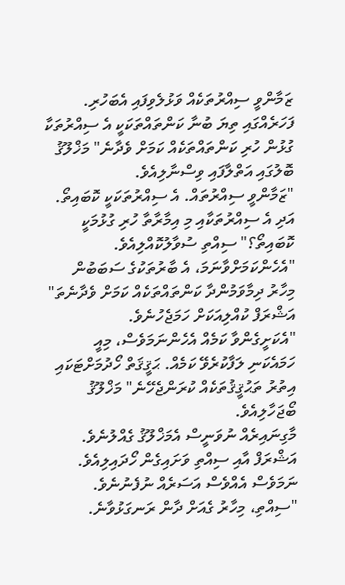ޒަމާންވީ ސިއްރުތަކެއް ވަޅުލެވިފައި އެބަހުރި. ފަހަރެއްގައި ތިޔަ ބުނާ ކަންތައްތަކަކީ އެ ސިއްރުތަކާ ގުޅުން ހުރި ކަންތައްތަކެއް ކަމަށް ވެދާނެ" މަޚްލޫޤު ބޮލުގައި އަތްލާފައި ވިސްނާލިއެވެ.
"ޒަމާންވީ ސިއްރުތައް. އެ ސިއްރުތަކަކީ ކޮބައިތޯ. އަދި އެ ސިއްރުތަކާއި މި އިމާރާތާ ހުރި ގުޅުމަކީ ކޮބައިތޯ؟" ސިއްތި ސުވާލުކޮއްލިއެވެ.
"އެހެންކަމަށްވާނަމަ، އެ ބާރުތަކުގެ ސަބަބުން މިހާރު ދިމާވަމުންދާ ކަންތައްތަކެއް ކަމަށް ވެދާނެތަ" އަޝްރަފް ކުއްލިއަކަށް ހަމަޖެހުނެވެ.
"އެކަށީގެންވާ ކަމެއް އެހެންނަމަވެސް، މިއީ ހަމައެކަނި ލަފާކުރެވޭ ކަމެއް. ޙަޤީޤަތް ހޯދުމަށްޓަކައި އިތުރު ތަޙުޤީޤުތަކެއް ކުރަންޖެހޭނެ" މަޚްލޫޤު ބޯޖަހާލިއެވެ.
މާގިނައިރެއް ނުވަނީސް އެމަޚްލޫޤު ގެއްލުނެވެ. އަޝްރަފް އާއި ސިއްތި ވަށައިގެން ހޯދައިލިއެވެ. ނަމަވެސް އެއްވެސް އަސަރެއް ނުފެނުނެވެ.
"ސިއްތި، މިހާރު ގެއަށް ދާން ރަނގަޅުވާނެ.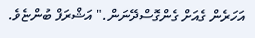އަހަރެން ގެއަށް ގެންގޮސްދޭނަން." އަޝްރަފް ބުންޏެވެ.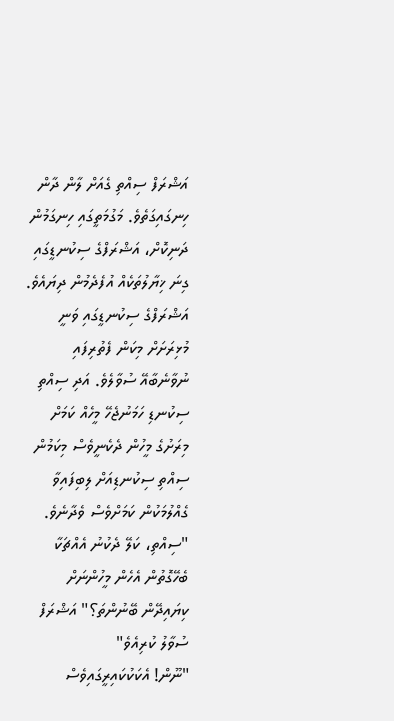އަޝްރަފް ސިއްތި ގެއަށް ލާން ދާން ހިނގައިގަތެވެ. މަގުމަތީގައި ހިނގަމުން ދަނިކޮށް، އަޝްރަފްގެ ސިކުނޑީގައި ގިނަ ޚިޔާލުތަކެއް އުފެދެމުން ދިޔައެވެ. އަޝްރަފްގެ ސިކުނޑީގައި ވަނީ މުޅިރަށަށް މިކަން ފެތުރިފައި ނުވާނެބާއޭ ސުވާލެވެ. އަދި ސިއްތި ސިކުނޑި ހަމަނުޖެހޭ މީހެއް ކަމަށް މިރަށުގެ މީހުން ދެކެނީވެސް މިކަމުން ސިއްތި ސިކުނޑިއަށް ލިބިފައިވާ ގެއްލުމަކުން ކަމަށްވެސް ވެދާނެވެ.
"ސިއްތި، ކަލޭ ދެކުނު އެއްޗަކާ ބެހޭގޮތުން އެހެން މީހުންނަށް ކިޔައިދޭން ބޭނުންތަ؟" އަޝްރަފް ސުވާލު ކުރިއެވެ"
"ނޫން! އެކަކުކައިރީގައިވެސް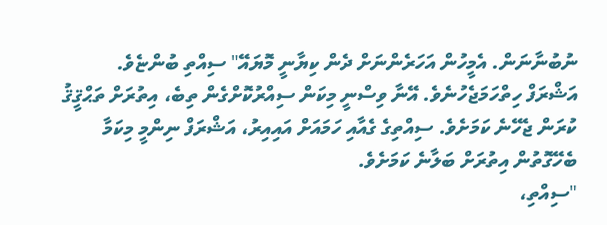ނުބުނާނަން. އެމީހުން އަހަރެންނަށް ދެން ކިޔާނީ މޮޔައޭ" ސިއްތި ބުންޏެވެ.
އަޝްރަފް ހިތްހަމަޖެހުނެވެ. އޭނާ ވިސްނީ މިކަން ސިއްރުކޮށްގެން ތިބެ، އިތުރަށް ތަޙްޤީޤު ކުރަން ޖެހޭނެ ކަމަށެވެ. ސިއްތިގެ ގެއާއި ހަމައަށް އައިއިރު، އަޝްރަފް ނިންމީ މިކަމާ ބެހޭގޮތުން އިތުރަށް ބަލާނެ ކަމަށެވެ.
"ސިއްތި،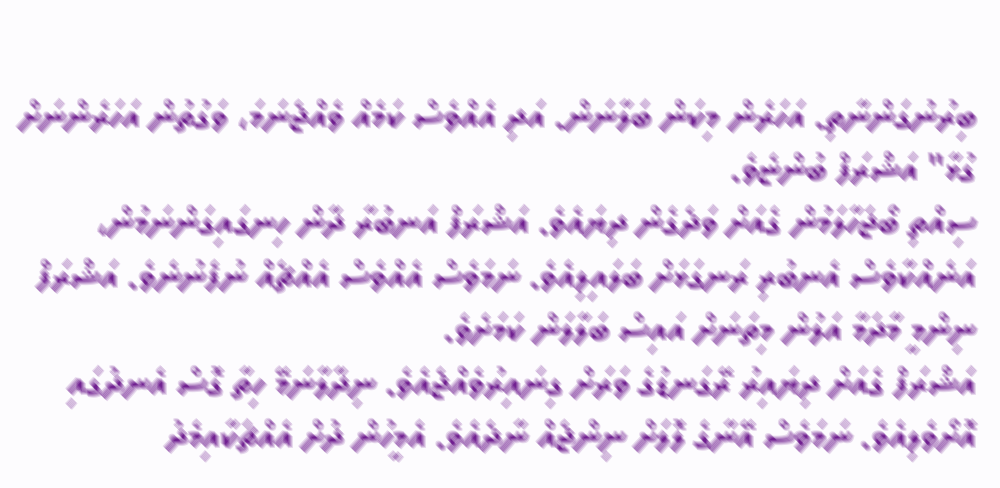ބިރުނުގަންނާތި. އަހަރެން މިކަން ބަލާނަން. އަދި އެއްވެސް ކަމެއް ވެއްޖެނަމަ، ވަގުތުން އަހަރެންނަށް ގުޅާ" އަޝްރަފް ބުންޏެވެ.
ސިއްތި ބޯޖަހާލަމުން ގެއަށް ވަދެގެން ދިޔައެވެ. އަޝްރަފް އަނބުރާ ދާން ހިނގައިގަންނަމުން، އަނެއްކާވެސް އެނބުރި ރަނގަޅަށް ބަލައިލިއެވެ. ނަމަވެސް އެއްވެސް އެއްޗެއް ނުފެނުނެވެ. އަޝްރަފް ނިންމީ މާދަމާ އަލުން މިތަނަށް އައިސް ބަލާލަން ކަމަށެވެ.
އަޝްރަފް ގެއަށް ދިޔައިރު ރޭގަނޑުގެ ވަރަށް ގިނައިރުވެއްޖެއެވެ. ނިދާލާނަމޭ ހިތާ ގޮސް އެނދުގައި އޮށޯވެލިއެވެ. ނަމަވެސް އޭނާގެ ލޮލަށް ނިންޖެއް ނާދެއެވެ. އެމީހުން ދުށް އެއްޗަކާއިމެދު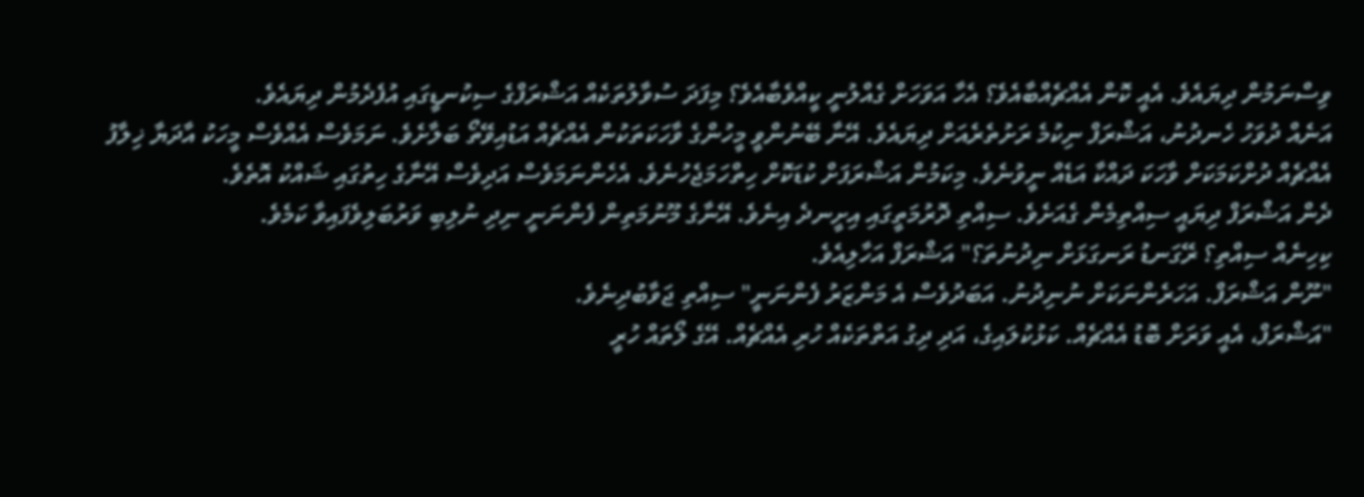ވިސްނަމުން ދިޔައެވެ. އެއީ ކޮން އެއްޗެއްބާއެވެ؟ އެހާ އަވަހަށް ގެއްލުނީ ކީއްވެބާއެވެ؟ މިފަދަ ސުވާލުތަކެއް އަޝްރަފްގެ ސިކުނޑީގައި އުފެދެމުން ދިޔައެވެ.
އަނެއް ދުވަހު ހެނދުނު، އަޝްރަފް ނިކުމެ ރަށުތެރެއަށް ދިޔައެވެ. އޭނާ ބޭނުންވީ މީހުންގެ ވާހަކަތަކުން އެއްޗެއް އަޑުއިވޭތޯ ބަލާށެވެ. ނަމަވެސް އެއްވެސް މީހަކު އާދަޔާ ޚިލާފު އެއްޗެއް ދުށްކަމަކަށް ވާހަކަ ދައްކާ އަޑެއް ނީވުނެވެ. މިކަމުން އަޝްރަފަށް ކުޑަކޮށް ހިތްހަމަޖެހުނެވެ. އެހެންނަމަވެސް އަދިވެސް އޭނާގެ ހިތުގައި ޝައްކު އޮތެވެ.
ދެން އަޝްރަފް ދިޔައީ ސިއްތިމެން ގެއަށެވެ. ސިއްތި ދޮރުމަތީގައި އިށީނދެ އިނެވެ. އޭނާގެ މޫނުމަތިން ފެންނަނީ ނިދި ނުލިބި ވަރުބަލިވެފައިވާ ކަމެވެ.
ކިހިނެއް ސިއްތި؟ ރޭގަނޑު ރަނގަޅަށް ނިދުނުތަ؟" އަޝްރަފް އަހާލިއެވެ.
"ނޫން އަޝްރަފް. އަހަރެންނަކަށް ނުނިދުނު. އަބަދުވެސް އެ މަންޒަރު ފެންނަނީ" ސިއްތި ޖަވާބުދިނެވެ.
"އަޝްރަފް، އެއީ ވަރަށް ބޮޑު އެއްޗެއް. ކަޅުކުލައިގެ، އަދި ދިގު އަތްތަކެއް ހުރި އެއްޗެއް. އޭގެ ލޯތައް ހުރީ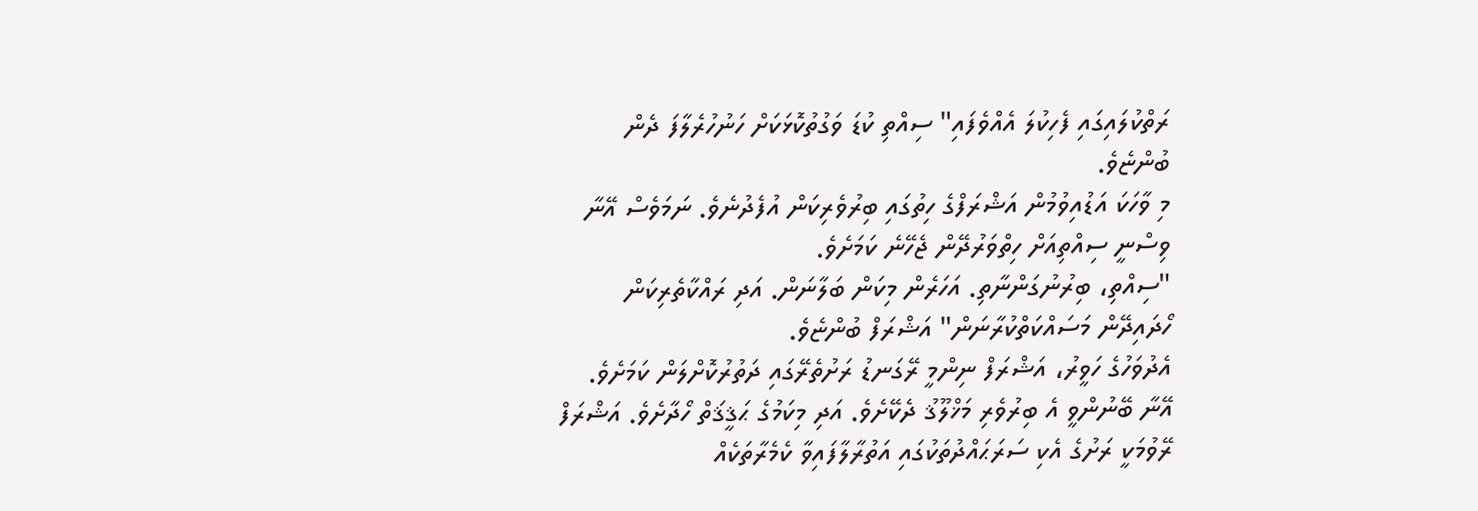ރަތްކުލައިގައި ފެހިކުލަ އެއްވެފައި" ސިއްތި ކުޑަ ވަގުތުކޮޅަކަށް ހަނުހުރެލާފަ ދެން ބުންޏެވެ.
މި ވާހަކަ އަޑުއިވުމުން އަޝްރަފްގެ ހިތުގައި ބިރުވެރިކަން އުފެދުނެވެ. ނަމަވެސް އޭނާ ވިސްނީ ސިއްތިއަށް ހިތްވަރުދޭން ޖެހޭނެ ކަމަށެވެ.
"ސިއްތި، ބިރުނުގަންނާތި. އަހަރެން މިކަން ބަލާނަން. އަދި ރައްކާތެރިކަން ހޯދައިދޭން މަސައްކަތްކުރާނަން" އަޝްރަފް ބުންޏެވެ.
އެދުވަހުގެ ހަވީރު، އަޝްރަފް ނިންމީ ރޭގަނޑު ރަށުތެރޭގައި ދަތުރުކޮށްލަން ކަމަށެވެ. އޭނާ ބޭނުންވީ އެ ބިރުވެރި މަޚްލޫޤު ދެކޭށެވެ. އަދި މިކަމުގެ ޙަޤީޤަތް ހޯދާށެވެ. އަޝްރަފް  ރޭވުމަކީ ރަށުގެ އެކި ސަރަޙައްދުތަކުގައި އަތުރާލާފައިވާ ކެމެރާތަކެއް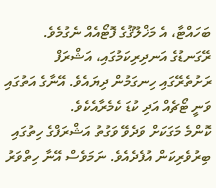ބަހައްޓާ، އެ މަޚްލޫޤުގެ ފޮޓޯއެއް ނެގުމެވެ.
ރޭގަނޑުގެ އަނދިރިކަމުގައި، އަޝްރަފް ރަށުތެރޭގައި ހިނގަމުން ދިޔައެވެ. އޭނާގެ އަތުގައި ވަނީ ޓޯޗެއް އަދި ކުޑަ ކެމެރާއެކެވެ.
ކޮންމެ މަގަކަށް ވަދެވޭ ވަގުތު އަޝްރަފްގެ ހިތުގައި ބިރުވެރިކަން އުފެދެއެވެ. ނަމަވެސް އޭނާ ހިތްވަރު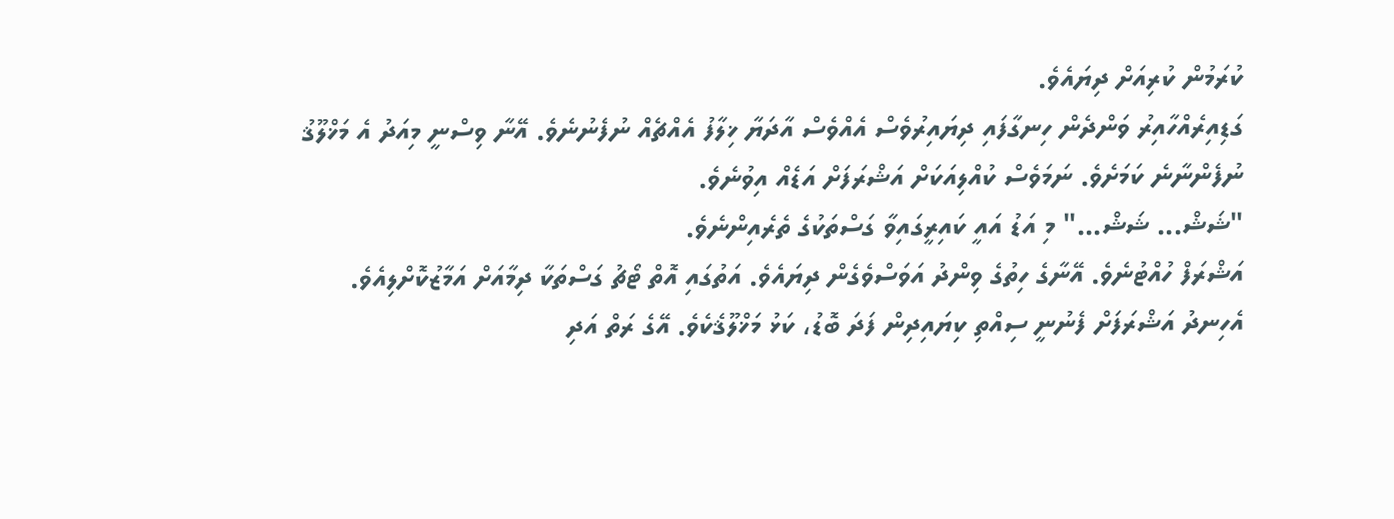ކުރަމުން ކުރިއަށް ދިޔައެވެ.
ގަޑިއިރެއްހާއިރު ވަންދެން ހިނގާފައި ދިޔައިރުވެސް އެއްވެސް އާދަޔާ ޚިލާފު އެއްޗެއް ނުފެނުނެވެ. އޭނާ ވިސްނީ މިއަދު އެ މަޚްލޫޤު ނުފެންނާނެ ކަމަށެވެ. ނަމަވެސް ކުއްލިއަކަށް އަޝްރަފަށް އަޑެއް އިވުނެވެ.
"ޝަޝް... ޝަޝް..." މި އަޑު އައީ ކައިރީގައިވާ ގަސްތަކުގެ ތެރެއިންނެވެ.
އަޝްރަފް ހުއްޓުނެވެ. އޭނާގެ ހިތުގެ ވިންދު އަވަސްވެގެން ދިޔައެވެ. އަތުގައި އޮތް ޓޯޗު ގަސްތަކާ ދިމާއަށް އަމާޒުކޮށްލިއެވެ. އެހިނދު އަޝްރަފަށް ފެނުނީ ސިއްތި ކިޔައިދިން ފަދަ ބޮޑު، ކަޅު މަޚްލޫޤެކެވެ. އޭގެ ރަތް އަދި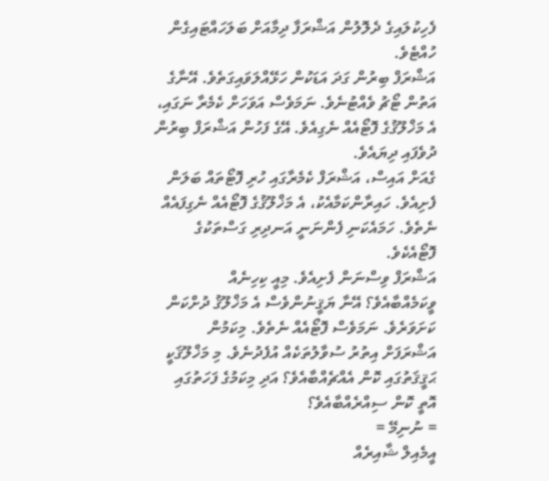ފެހިކުލައިގެ ދެލޮލުން އަޝްރަފާ ދިމާއަށް ބަލަހައްޓައިގެން ހުއްޓެވެ.
އަޝްރަފް ބިރުން ގަދަ އަޑަކުން ހަޅޭއްލަވައިގަތެވެ. އޭނާގެ އަތުން ޓޯޗު ވެއްޓުނެވެ. ނަމަވެސް އަވަހަށް ކެމެރާ ނަގައި، އެ މަޚްލޫޤުގެ ފޮޓޯއެއް ނެގިއެވެ. އޭގެ ފަހުން އަޝްރަފް ބިރުން ދުވެފައި ދިޔައެވެ.
ގެއަށް އައިސް، އަޝްރަފް ކެމެރާގައި ހުރި ފޮޓޯތައް ބަލަން ފެށިއެވެ. ހައިރާންކަމާއެކު، އެ މަޚްލޫޤުގެ ފޮޓޯއެއް ނެގިފައެއް ނެތެވެ. ހަމައެކަނި ފެންނަނީ އަނދިރި ގަސްތަކުގެ ފޮޓޯއެކެވެ.
އަޝްރަފް ވިސްނަން ފެށިއެވެ. މިއީ ކިހިނެއް ވީކަމެއްބާއެވެ؟ އޭނާ ޔަޤީނުންވެސް އެ މަޚްލޫޤު ދުށްކަން ކަށަވަރެވެ. ނަމަވެސް ފޮޓޯއެއް ނެތެވެ. މިކަމުން އަޝްރަފަށް އިތުރު ސުވާލުތަކެއް އުފެދުނެވެ. މި މަޚްލޫޤަކީ ޙަޤީޤަތުގައި ކޮން އެއްޗެއްބާއެވެ؟ އަދި މިކަމުގެ ފަހަތުގައި އޮތީ ކޮން ސިއްރެއްބާއެވެ؟
= ނުނިމޭ =
އީމެއިލް ޝާއިރެއް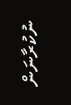ނުކުރާނަން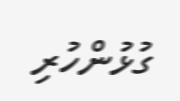ގުޅުންހުރި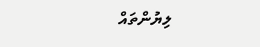ލިޔުންތައް